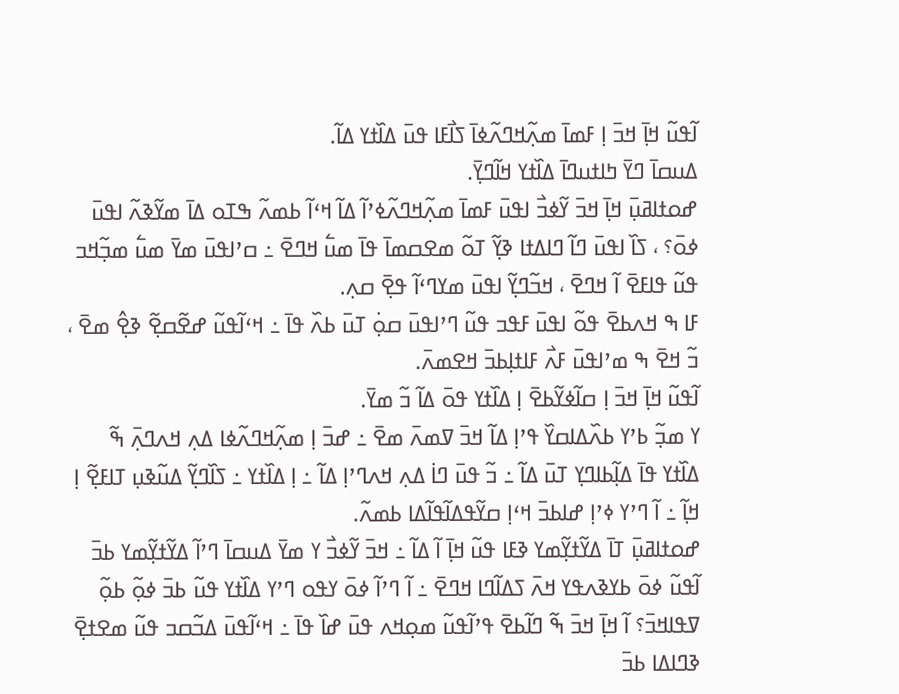ߊ߬ߟߎ߬ ߞߊ߲߫ ߞߏ߫ ߊ߲ ߓߘߊ߫ ߘߍ߲߬ߞߣߍ߬ߦߊ߫ ߖߊ߯ߓߊ ߟߎ߫ ߡߊ߰ߙߌ ߡߊ߬.
ߡߎߛߊ߫ ߣߌ߫ ߤߊߙߎߣߊ߫ ߡߊ߰ߙߌ ߞߊ߬ߣߌ߲߫.
ߝߋߙߊߥߎ߲߫ ߞߊ߲߫ ߞߏ߫ ߌ߬ߦߏ߯ ߊߟߎ߫ ߓߘߊ߫ ߘߍ߲߬ߞߣߍ߬ߦߴߊ߬ ߡߊ߬ ߞߵߊ߬ ߕߘߍ߬ ߒߠߋ ߡߊ߫ ߘߌ߬ߢߍ߬ ߊߟߎ߫ ߦߋ߫؟ ، ߖߊ߰ ߊߟߎ߫ ߣߊ߬ ߣߊߡߙߊ ߢߌ߲߬ ߠߋ߬ ߘߐߛߘߊ߫ ߟߊ߫ ߘߎ߱ ߞߣߐ߫ ߸ ߛߴߊߟߎ߫ ߘߌ߫ ߘߎ߱ ߘߏ߲߬ߞߏ ߟߎ߬ ߟߊߓߐ߫ ߊ߬ ߞߣߐ߫ ، ߞߏ߬ߣߌ߲߬ ߊߟߎ߫ ߘߌߣߵߊ߬ ߟߐ߲߫ ߛߍ߲.
ߓߊ ߒ ߞߍߕߐ߫ ߟߋ߬ ߊߟߎ߫ ߓߟߏ ߟߎ߬ ߣߴߊߟߎ߫ ߛߋ߲߭ ߠߎ߫ ߕߍ߰ ߟߊ߫ ߸ ߞߵߊ߬ߟߎ߬ ߝߐ߬ߛߐ߲߬ ߢߐ߲߮ ߘߐ߫ ، ߏ߬ ߞߐ߫ ߒ ߘߴߊߟߎ߫ ߓߍ߯ ߓߊߙߊ߲ߕߏ߫ ߞߐߘߍ߫.
ߊ߬ߟߎ߬ ߞߊ߲߫ ߞߏ߫ ߊ߲ ߛߊ߬ߦߌ߬ߕߐ߫ ߊ߲ ߡߊ߰ߙߌ ߟߋ߫ ߡߊ߬ ߏ߬ ߘߌ߫.
ߌ ߘߏ߲߬ ߕߴߌ ߕߍ߰ߡߊߛߌ߰ ߟߴߊ߲ ߡߊ߬ ߞߏ߫ ߜߘߍ߫ ߘߐ߫ ߸ ߝߏ߫ ߊ߲ ߘߍ߲߬ߞߣߍ߬ߦߊ ߡߍ߲ ߞߍߣߍ߲߫ ߒ߬ ߡߊ߰ߙߌ ߟߊ߫ ߡߊ߲߬ߕߊߣߌ߲ ߠߎ߫ ߡߊ߬ ߸ ߏ߬ ߟߎ߫ ߣߊ߭ ߡߍ߲ ߞߍߣߴߊ߲ ߡߊ߬ ߸ ߊ߲ ߡߊ߰ߙߌ ߸ ߖߊ߰ߣߌ߲߬ ߡߎ߬ߢߎ߲ ߠߊߓߐ߲߬ ߊ߲ ߞߊ߲߬ ߸ ߊ߬ ߣߴߌ ߦߴߊ߲ ߝߊߕߏ߫ ߞߵߊ߲ ߛߌ߬ߟߡߊ߬ߟߊ߬ߡߊ ߕߘߍ߬.
ߝߋߙߊߥߎ߲߫ ߠߊ߫ ߡߌ߬ߙߌ߲߬ߘߌ ߢߓߊ ߟߎ߬ ߞߊ߲߫ ߊ߬ ߡߊ߬ ߸ ߞߏ߫ ߌ߬ߦߏ߯ ߌ ߘߌ߫ ߡߎߛߊ߫ ߣߴߊ߬ ߡߌ߬ߙߌ߲߬ߘߌ ߕߏ߫ ߊ߬ߟߎ߬ ߦߋ߫ ߕߌߢߍߟߌ ߞߍ߫ ߖߡߊ߬ߣߊ ߞߣߐ߫ ߸ ߊ߬ ߣߴߊ߬ ߦߋ߫ ߌߟߋ ߣߴߌ ߡߊ߰ߙߌ ߟߎ߬ ߕߏ߫ ߦߋ߲߬ ߕߋ߲߬ ߜߟߊߞߏ߫؟ ߊ߬ ߞߊ߲߫ ߞߏ߫ ߒ߬ ߣߊ߬ߕߐ߫ ߟߴߊ߬ߟߎ߬ ߘߋ߲ߞߍ ߟߎ߫ ߝߊ߰ ߟߊ߫ ߸ ߞߵߊ߬ߟߎ߫ ߡߏ߬ߛߏ ߟߎ߬ ߘߐߙߐ߲߫ ߢߣߊߡߊ ߕߏ߫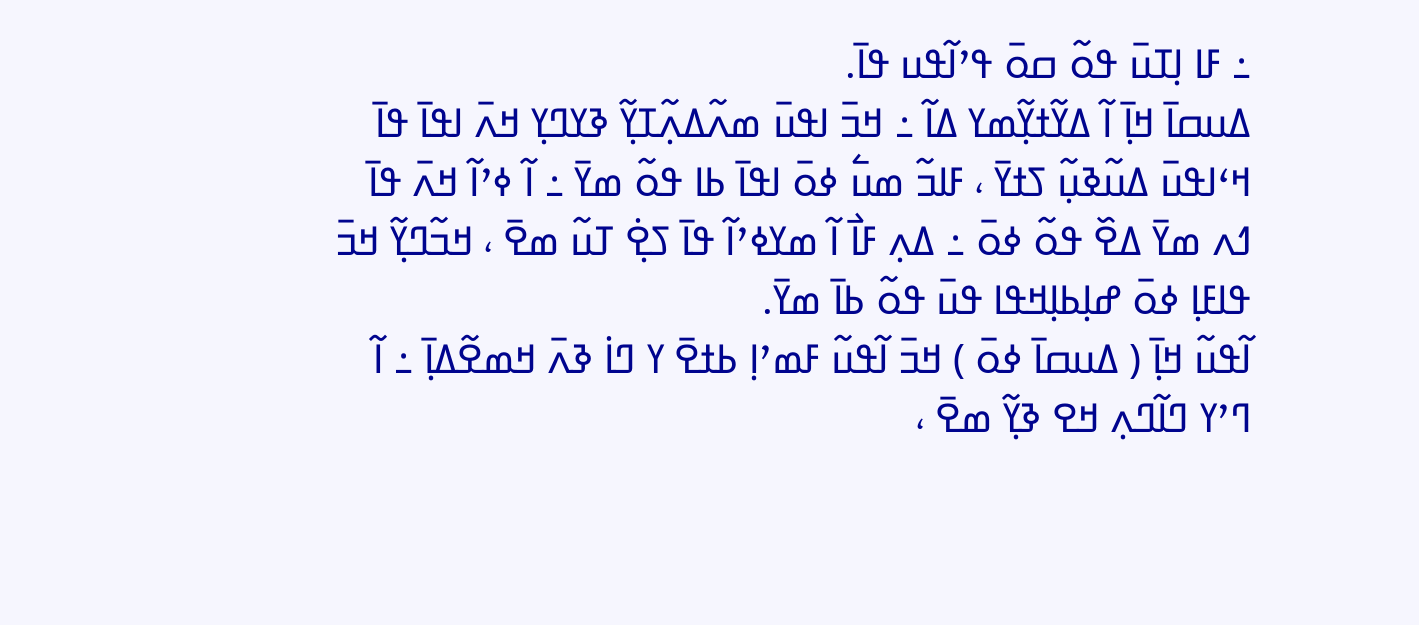߸ ߓߊ ߊ߲ߠߎ߫ ߟߋ߬ ߛߋ߫ ߟߴߊ߬ߟߎ ߟߊ߫.
ߡߎߛߊ߫ ߞߊ߲߫ ߊ߬ ߡߌ߬ߙߌ߲߬ߘߌ ߡߊ߬ ߸ ߞߏ߫ ߊߟߎ߫ ߘߍ߬ߡߍ߲߬ߠߌ߲߬ ߢߌߣߌ߲ ߞߍ߫ ߊߟߊ߫ ߟߊ߫ ߞߵߊߟߎ߫ ߡߎ߬ߢߎ߲߬ ߖߙߌ߫ ، ߓߊߏ߬ ߘߎ߱ ߦߋ߫ ߊߟߊ߫ ߕߊ ߟߋ߬ ߘߌ߫ ߸ ߊ߬ ߦߴߊ߬ ߞߍ߫ ߟߊ߫ ߗߍ ߘߌ߫ ߡߐ߰ ߟߋ߬ ߦߋ߫ ߸ ߡߍ߲ ߓߊ߯ ߊ߬ ߘߌߦߴߊ߬ ߟߊ߫ ߖߐ߲߭ ߠߎ߬ ߘߐ߫ ، ߞߏ߬ߣߌ߲߬ ߞߏ߫ ߟߊߓߊ߲ ߦߋ߫ ߝߊ߲ߕߊ߲ߞߟߊ ߟߎ߫ ߟߋ߬ ߕߊ߫ ߘߌ߫.
ߊ߬ߟߎ߬ ߞߊ߲߫ ( ߡߎߛߊ߫ ߦߋ߫ ) ߞߏ߫ ߊ߬ߟߎ߬ ߓߘߴߊ߲ ߕߙߐ߫ ߌ ߣߊ߭ ߢߍ߫ ߞߘߐ߬ߡߊ߲߫ ߸ ߊ߬ ߣߴߌ ߣߊ߬ߣߍ߲ ߞߐ ߢߌ߲߬ ߘߐ߫ ،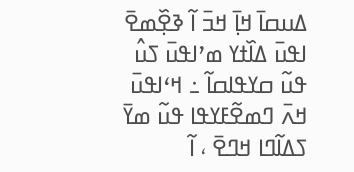ߡߎߛߊ߫ ߞߊ߲߫ ߞߏ߫ ߊ߬ ߢߐ߲߰ߘߐ߫ ߊߟߎ߫ ߡߊ߰ߙߌ ߘߴߊߟߎ߫ ߖߎ߮ ߟߎ߬ ߛߌߟߊߛߊ߬ ߸ ߞߵߊߟߎ߫ ߞߍ߫ ߣߘߐ߬ߓߌߟߊ ߟߎ߬ ߘߌ߫ ߖߡߊ߬ߣߊ ߞߣߐ߫ ، ߊ߬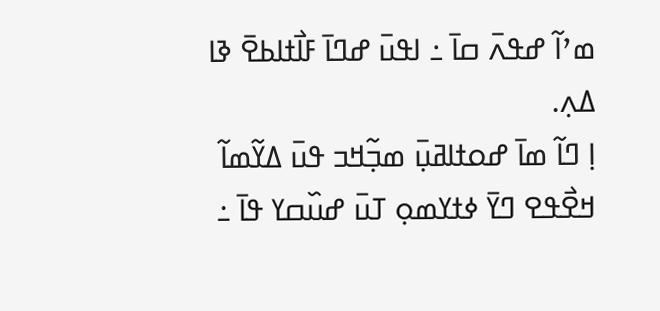ߘߴߊ߬ ߝߟߍ߫ ߛߊ߫ ߸ ߊߟߎ߫ ߝߣߊ߫ ߓߊ߯ߙߊߕߐ߫ ߢߊ ߡߍ߲.
ߊ߲ ߣߊ߬ ߘߊ߫ ߝߋߙߊߥߎ߲߫ ߘߏ߲߬ߞߏ ߟߎ߫ ߡߌ߬ߘߊ߬ ߞߐ߯ߟߐ ߣߌ߫ ߦߙߌߘߋ߲ ߠߎ߫ ߝߎ߰ߛߌ ߟߊ߫ ߸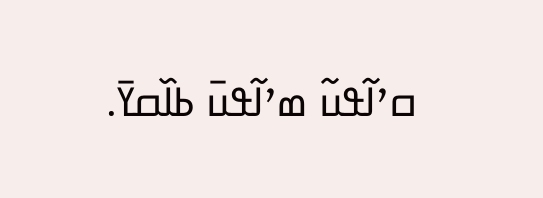ߛߴߊ߬ߟߎ߬ ߘߴߊ߬ߟߎ߫ ߕߊ߰ߛߌ߫.